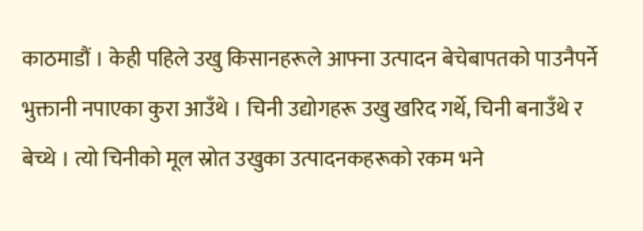काठमाडौं । केही पहिले उखु किसानहरूले आफ्ना उत्पादन बेचेबापतको पाउनैपर्ने भुक्तानी नपाएका कुरा आउँथे । चिनी उद्योगहरू उखु खरिद गर्थे, चिनी बनाउँथे र बेच्थे । त्यो चिनीको मूल स्रोत उखुका उत्पादनकहरूको रकम भने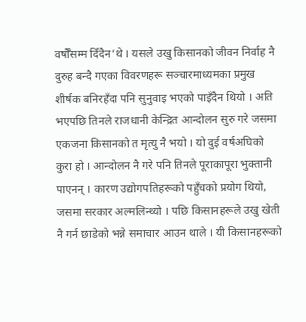वर्षौँसम्म दिँदैन’थे । यसले उखु किसानको जीवन निर्वाह नै दुरुह बन्दै गएका विवरणहरू सञ्चारमाध्यमका प्रमुख शीर्षक बनिरहँदा पनि सुनुवाइ भएको पाइँदैन थियो । अति भएपछि तिनले राजधानी केन्द्रित आन्दोलन सुरु गरे जसमा एकजना किसानको त मृत्यु नै भयो । यो दुई वर्षअघिको कुरा हो । आन्दोलन नै गरे पनि तिनले पूराकापूरा भुक्तानी पाएनन् । कारण उद्योगपतिहरूको पहुँचको प्रयोग थियो, जसमा सरकार अल्मलिन्थ्यो । पछि किसानहरूले उखु खेती नै गर्न छाडेको भन्ने समाचार आउन थाले । यी किसानहरूको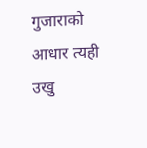गुजाराको आधार त्यही उखु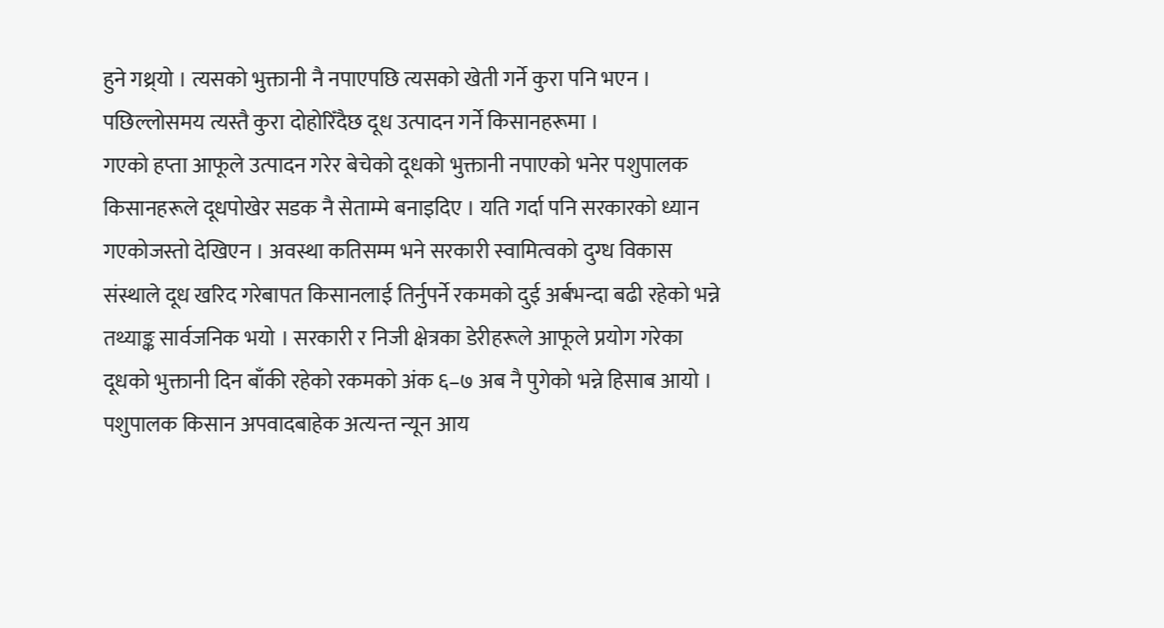हुने गथ्र्यो । त्यसको भुक्तानी नै नपाएपछि त्यसको खेती गर्ने कुरा पनि भएन । पछिल्लोसमय त्यस्तै कुरा दोहोरिँदैछ दूध उत्पादन गर्ने किसानहरूमा ।
गएको हप्ता आफूले उत्पादन गरेर बेचेको दूधको भुक्तानी नपाएको भनेर पशुपालक किसानहरूले दूधपोखेर सडक नै सेताम्मे बनाइदिए । यति गर्दा पनि सरकारको ध्यान गएकोजस्तो देखिएन । अवस्था कतिसम्म भने सरकारी स्वामित्वको दुग्ध विकास संस्थाले दूध खरिद गरेबापत किसानलाई तिर्नुपर्ने रकमको दुई अर्बभन्दा बढी रहेको भन्ने तथ्याङ्क सार्वजनिक भयो । सरकारी र निजी क्षेत्रका डेरीहरूले आफूले प्रयोग गरेका दूधको भुक्तानी दिन बाँकी रहेको रकमको अंक ६–७ अब नै पुगेको भन्ने हिसाब आयो । पशुपालक किसान अपवादबाहेक अत्यन्त न्यून आय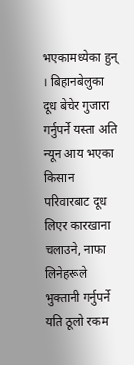भएकामध्येका हुन् । बिहानबेलुका दूध बेचेर गुजारा गर्नुपर्ने यस्ता अति न्यून आय भएका किसान परिवारबाट दूध लिएर कारखाना चलाउने, नाफा लिनेहरूले भुक्तानी गर्नुपर्ने यति ठूलो रकम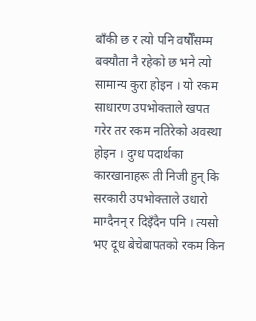बाँकी छ र त्यो पनि वर्षौँसम्म बक्यौता नै रहेको छ भने त्यो सामान्य कुरा होइन । यो रकम साधारण उपभोक्ताले खपत गरेर तर रकम नतिरेको अवस्था होइन । दुग्ध पदार्थका कारखानाहरू ती निजी हुन् कि सरकारी उपभोक्ताले उधारो माग्दैनन् र दिइँदैन पनि । त्यसो भए दूध बेचेबापतको रकम किन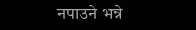नपाउने भन्ने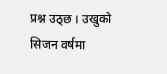प्रश्न उठ्छ । उखुको सिजन वर्षमा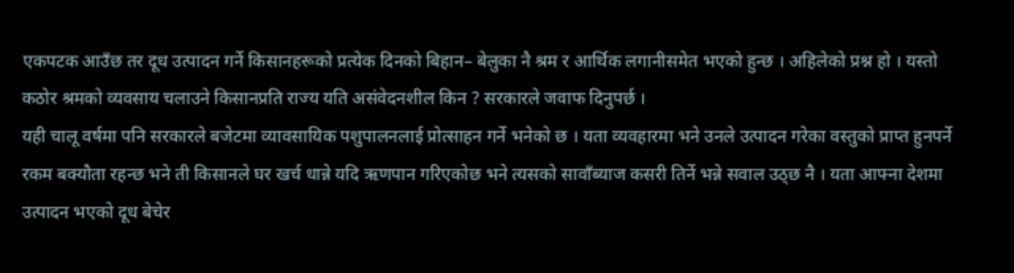एकपटक आउँछ तर दूध उत्पादन गर्ने किसानहरूको प्रत्येक दिनको बिहान– बेलुका नै श्रम र आर्थिक लगानीसमेत भएको हुन्छ । अहिलेको प्रश्न हो । यस्तो कठोर श्रमको व्यवसाय चलाउने किसानप्रति राज्य यति असंवेदनशील किन ? सरकारले जवाफ दिनुपर्छ ।
यही चालू वर्षमा पनि सरकारले बजेटमा व्यावसायिक पशुपालनलाई प्रोत्साहन गर्ने भनेको छ । यता व्यवहारमा भने उनले उत्पादन गरेका वस्तुको प्राप्त हुनपर्ने रकम बक्यौता रहन्छ भने ती किसानले घर खर्च धान्ने यदि ऋणपान गरिएकोछ भने त्यसको सावाँब्याज कसरी तिर्ने भन्ने सवाल उठ्छ नै । यता आफ्ना देशमा उत्पादन भएको दूध बेचेर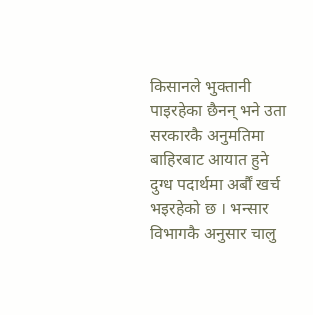किसानले भुक्तानी पाइरहेका छैनन् भने उता सरकारकै अनुमतिमा बाहिरबाट आयात हुने दुग्ध पदार्थमा अर्बौं खर्च भइरहेको छ । भन्सार विभागकै अनुसार चालु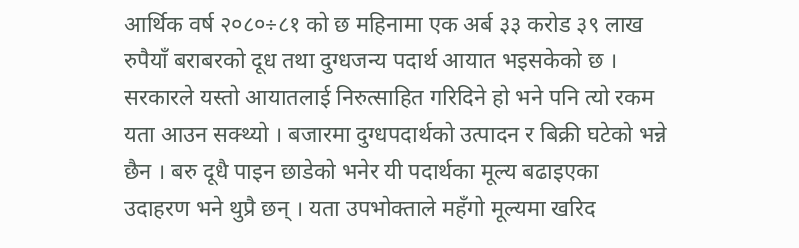आर्थिक वर्ष २०८०÷८१ को छ महिनामा एक अर्ब ३३ करोड ३९ लाख रुपैयाँ बराबरको दूध तथा दुग्धजन्य पदार्थ आयात भइसकेको छ । सरकारले यस्तो आयातलाई निरुत्साहित गरिदिने हो भने पनि त्यो रकम यता आउन सक्थ्यो । बजारमा दुग्धपदार्थको उत्पादन र बिक्री घटेको भन्ने छैन । बरु दूधै पाइन छाडेको भनेर यी पदार्थका मूल्य बढाइएका उदाहरण भने थुप्रै छन् । यता उपभोक्ताले महँगो मूल्यमा खरिद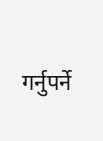गर्नुपर्ने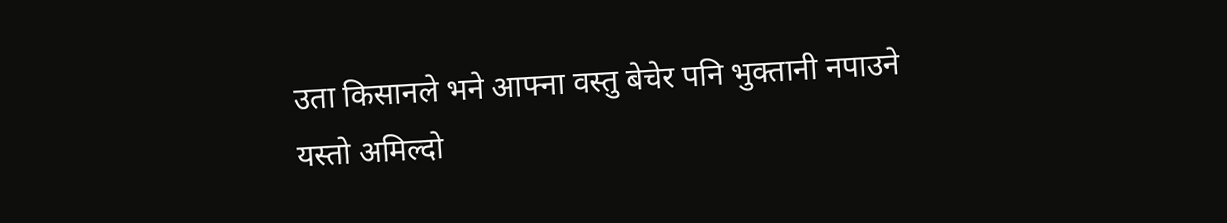उता किसानले भने आफ्ना वस्तु बेचेर पनि भुक्तानी नपाउने यस्तो अमिल्दो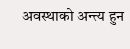अवस्थाको अन्त्य हुन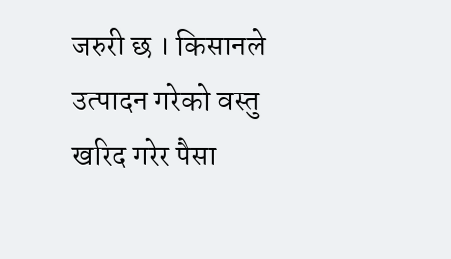जरुरी छ । किसानले उत्पादन गरेको वस्तु खरिद गरेर पैसा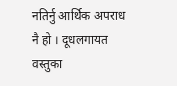नतिर्नु आर्थिक अपराध नै हो । दूधलगायत वस्तुका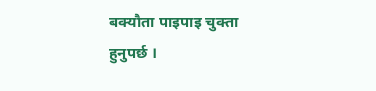बक्यौता पाइपाइ चुक्ता हुनुपर्छ ।